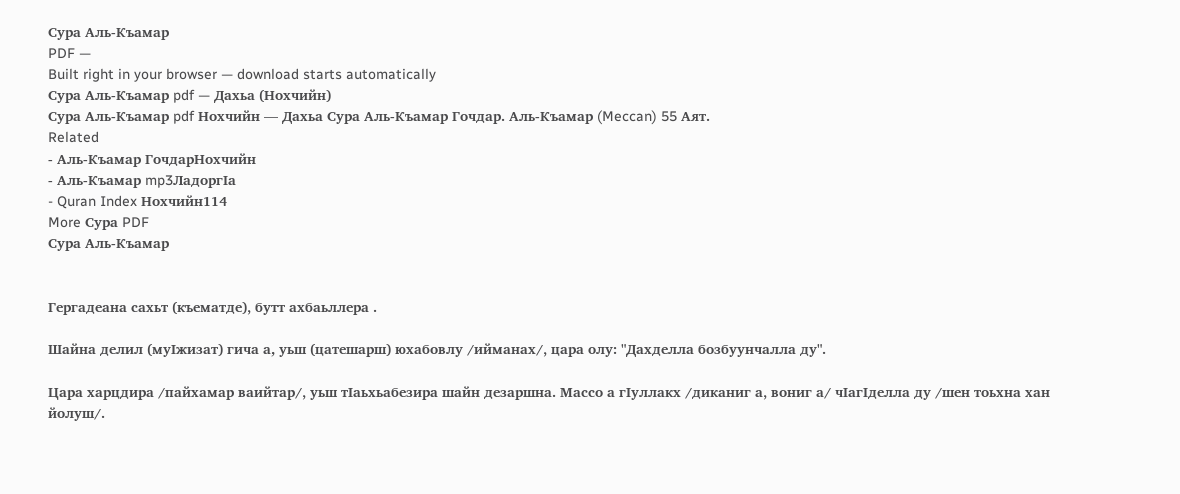Сура Аль-Къамар
PDF —
Built right in your browser — download starts automatically
Сура Аль-Къамар pdf — Дахьа (Нохчийн)
Сура Аль-Къамар pdf Нохчийн — Дахьа Сура Аль-Къамар Гочдар. Аль-Къамар (Meccan) 55 Аят.
Related
- Аль-Къамар ГочдарНохчийн
- Аль-Къамар mp3ЛадоргӀа
- Quran Index Нохчийн114
More Сура PDF
Сура Аль-Къамар


Гергадеана сахьт (къематде)‚ бутт ахбаьллера .

Шайна делил (муIжизат) гича а, уьш (цатешарш) юхабовлу /ийманах/‚ цара олу: "Дахделла бозбуунчалла ду".

Цара харцдира /пайхамар ваийтар/‚ уьш тIаьхьабезира шайн дезаршна. Массо а гIуллакх /диканиг а‚ вониг а/ чIагIделла ду /шен тоьхна хан йолуш/.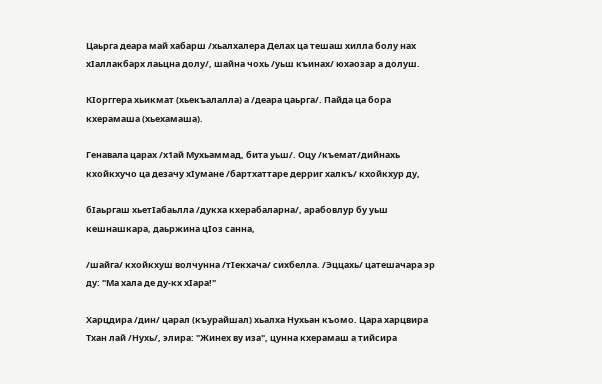Цаьрга деара май хабарш /хьалхалера Делах ца тешаш хилла болу нах хIаллакбарх лаьцна долу/‚ шайна чохь /уьш къинах/ юхаозар а долуш.

КIорггера хьикмат (хьекъалалла) а /деара цаьрга/. Пайда ца бора кхерамаша (хьехамаша).

Генавала царах /х1ай Мухьаммад‚ бита уьш/. Оцу /къемат/дийнахь кхойкхучо ца дезачу хIумане /бартхаттаре дерриг халкъ/ кхойкхур ду,

бIаьргаш хьетIабаьлла /дукха кхерабаларна/, арабовлур бу уьш кешнашкара, даьржина цIоз санна,

/шайга/ кхойкхуш волчунна /тIекхача/ сихбелла. /Эццахь/ цатешачара эр ду: "Ма хала де ду-кх хIара!"

Харцдира /дин/ царал (къурайшал) хьалха Нухьан къомо. Цара харцвира Тхан лай /Нухь/‚ элира: "Жинех ву иза"‚ цунна кхерамаш а тийсира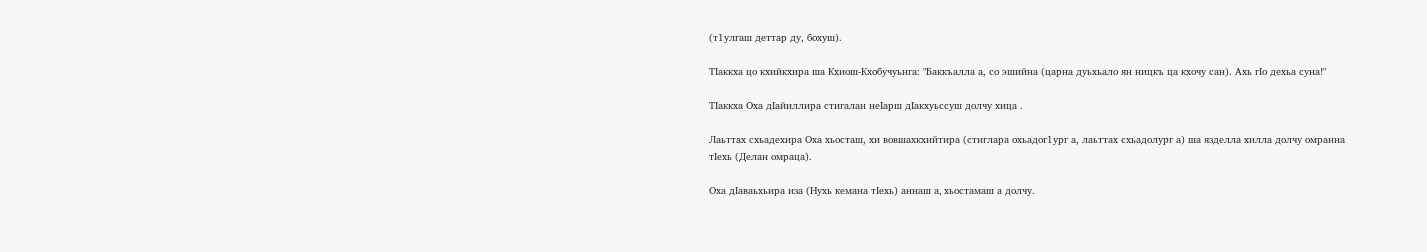(т1улгаш деттар ду, бохуш).

ТIаккха цо кхийкхира ша Кхиош-Кхобучуьнга: "Баккъалла а, со эшийна (царна дуьхьало ян ницкъ ца кхочу сан). Ахь гIо дехьа суна!"

ТIаккха Оха дIайиллира стигалан неIарш дIакхуьссуш долчу хица .

Лаьттах схьадехира Оха хьосташ, хи вовшахкхийтира (стиглара охьадог1ург а, лаьттах схьадолург а) ша язделла хилла долчу омранна тIехь (Делан омраца).

Оха дIаваьхьира иза (Нухь кемана тIехь) аннаш а‚ хьостамаш а долчу.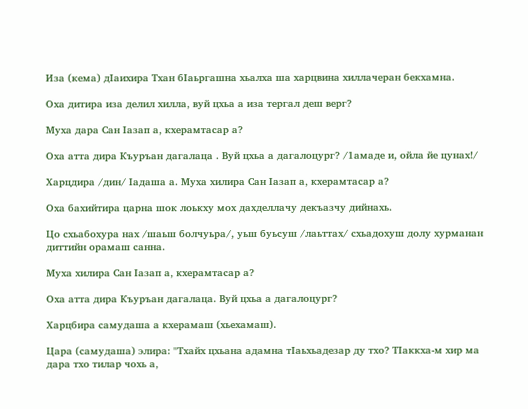Иза (кема) дIаихира Тхан бIаьргашна хьалха ша харцвина хиллачеран бекхамна.

Оха дитира иза делил хилла‚ вуй цхьа а иза тергал деш верг?

Муха дара Сан Iазап а‚ кхерамтасар а?

Оха атта дира Къуръан дагалаца . Вуй цхьа а дагалоцург? /1амаде и, ойла йе цунах!/

Харцдира /дин/ Iадаша а. Муха хилира Сан Iазап а‚ кхерамтасар а?

Оха бахийтира царна шок лоькху мох дахделлачу декъазчу дийнахь.

Цо схьабохура нах /шаьш болчуьра/, уьш буьсуш /лаьттах/ схьадохуш долу хурманан диттийн орамаш санна.

Муха хилира Сан Iазап а‚ кхерамтасар а?

Оха атта дира Къуръан дагалаца. Вуй цхьа а дагалоцург?

Харцбира самудаша а кхерамаш (хьехамаш).

Цара (самудаша) элира: "Тхайх цхьана адамна тIаьхьадезар ду тхо? ТIаккха-м хир ма дара тхо тилар чохь а‚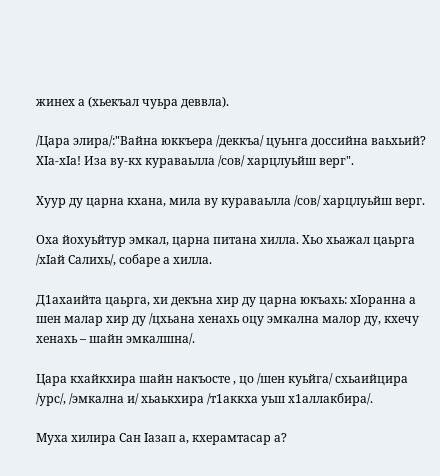жинех а (хьекъал чуьра деввла).

/Цара элира/:"Вайна юккъера /деккъа/ цуьнга доссийна ваьхьий? ХIа-хIа! Иза ву-кх кураваьлла /сов/ харцлуьйш верг".

Хуур ду царна кхана‚ мила ву кураваьлла /сов/ харцлуьйш верг.

Оха йохуьйтур эмкал, царна питана хилла. Хьо хьажал цаьрга /хIай Салихь/‚ собаре а хилла.

Д1ахаийта цаьрга‚ хи декъна хир ду царна юкъахь: хIоранна а шен малар хир ду /цхьана хенахь оцу эмкална малор ду, кхечу хенахь – шайн эмкалшна/.

Цара кхайкхира шайн накъосте ‚ цо /шен куьйга/ схьаийцира /урс/‚ /эмкална и/ хьаькхира /т1аккха уьш х1аллакбира/.

Муха хилира Сан Iазап а‚ кхерамтасар а?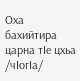Оха бахийтира царна тIе цхьа /чIогIа/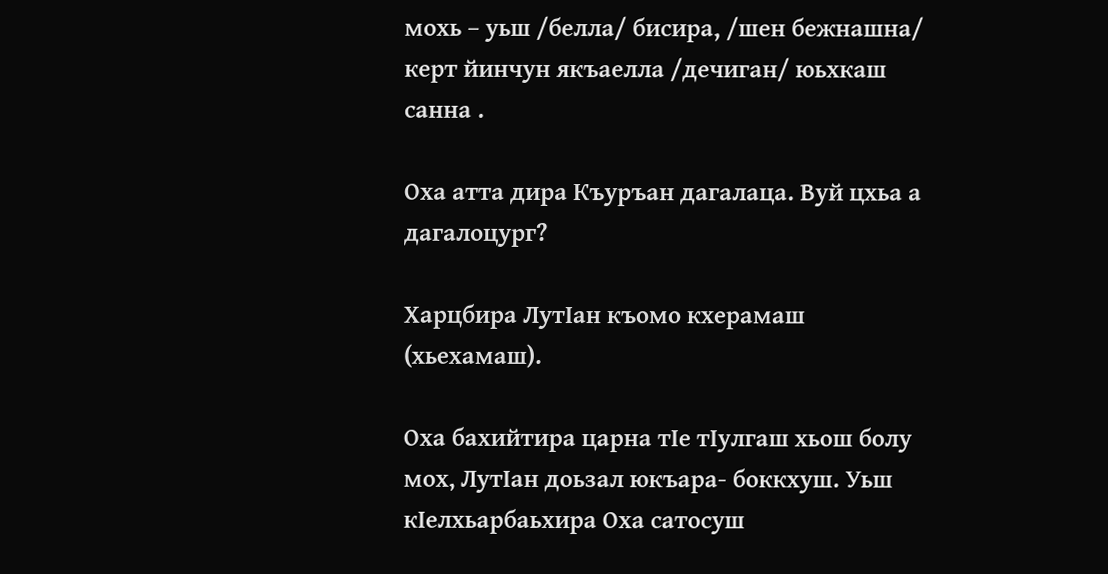мохь – уьш /белла/ бисира, /шен бежнашна/ керт йинчун якъаелла /дечиган/ юьхкаш санна .

Оха атта дира Къуръан дагалаца. Вуй цхьа а дагалоцург?

Харцбира ЛутIан къомо кхерамаш (хьехамаш).

Оха бахийтира царна тIе тIулгаш хьош болу мох‚ ЛутIан доьзал юкъара- боккхуш. Уьш кIелхьарбаьхира Оха сатосуш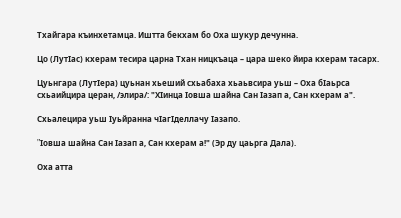Тхайгара къинхетамца. Иштта бекхам бо Оха шукур дечунна.

Цо (ЛутIас) кхерам тесира царна Тхан ницкъаца – цара шеко йира кхерам тасарх.

Цуьнгара (ЛутIера) цуьнан хьеший схьабаха хьаьвсира уьш – Оха бIаьрса схьаийцира церан‚ /элира/: "ХIинца Iовша шайна Сан Iазап а‚ Сан кхерам а".

Схьалецира уьш Iуьйранна чIагIделлачу Iазапо.

"Iовша шайна Сан Iазап а‚ Сан кхерам а!" (Эр ду цаьрга Дала).

Оха атта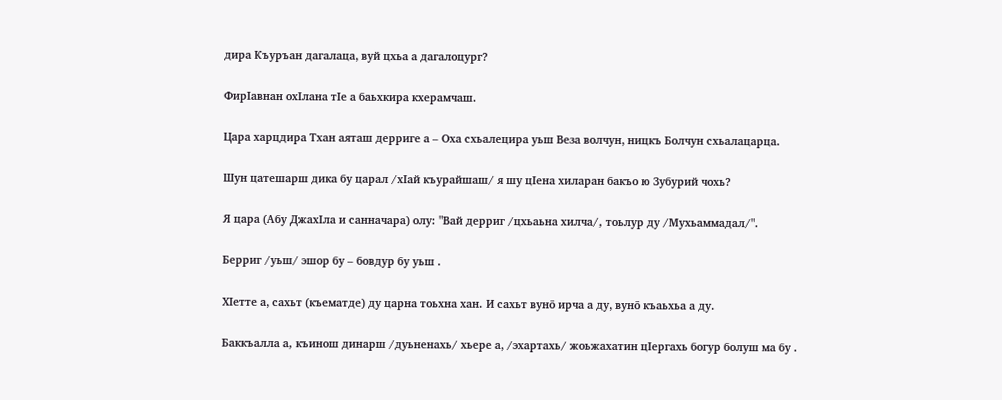дира Къуръан дагалаца‚ вуй цхьа а дагалоцург?

ФирIавнан охIлана тIе а баьхкира кхерамчаш.

Цара харцдира Тхан аяташ дерриге а – Оха схьалецира уьш Веза волчун‚ ницкъ Болчун схьалацарца.

Шун цатешарш дика бу царал /хIай къурайшаш/ я шу цIена хиларан бакъо ю Зубурий чохь?

Я цара (Абу ДжахIла и санначара) олу: "Вай дерриг /цхьаьна хилча/, тоьлур ду /Мухьаммадал/".

Берриг /уьш/ эшор бу – бовдур бу уьш .

ХIетте а‚ сахьт (къематде) ду царна тоьхна хан. И сахьт вунō ирча а ду‚ вунō къаьхьа а ду.

Баккъалла а, къинош динарш /дуьненахь/ хьере а‚ /эхартахь/ жоьжахатин цIергахь богур болуш ма бу .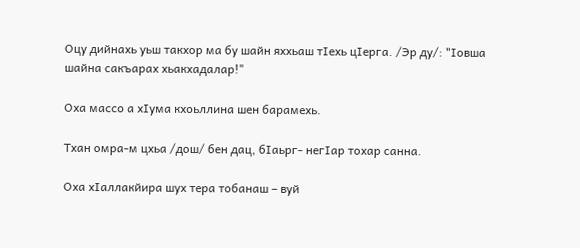Оцу дийнахь уьш такхор ма бу шайн яххьаш тIехь цIерга. /Эр ду/: "Iовша шайна сакъарах хьакхадалар!"

Оха массо а хIума кхоьллина шен барамехь.

Тхан омра-м цхьа /дош/ бен дац, бIаьрг- негIар тохар санна.

Оха хIаллакйира шух тера тобанаш – вуй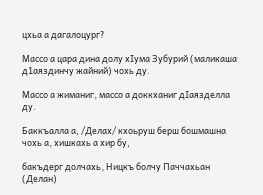цхьа а дагалоцург?

Массо а цара дина долу хIума Зубурий (маликаша д1аяздинчу жайний) чохь ду.

Массо а жиманиг‚ массо а доккханиг дIаязделла ду.

Баккъалла а, /Делах/ кхоьруш берш бошмашна чохь а‚ хишкахь а хир бу,

бакъдерг долчахь‚ Ницкъ болчу Паччахьан (Делан)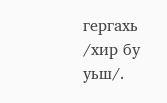гергахь /хир бу уьш/.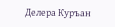Делера Куръан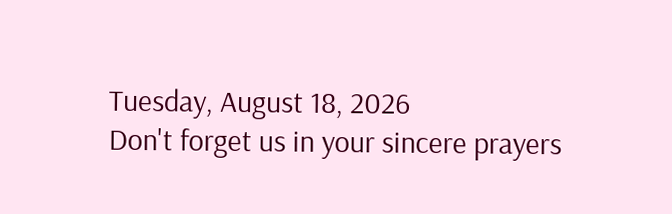Tuesday, August 18, 2026
Don't forget us in your sincere prayers